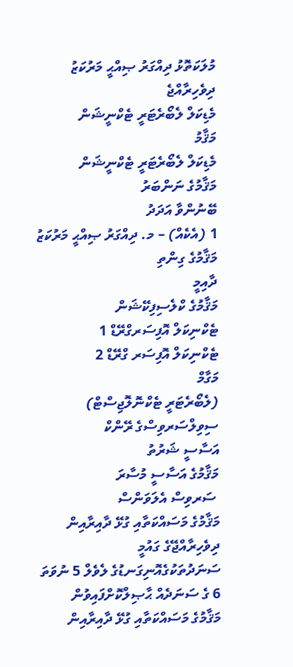މުލަކަތޮޅު ދިއްގަރު ޞިއްޙީ މަރުކަޒު
ދިވެހިރާއްޖެ
މެޑިކަލް ލެބޯރެޓަރީ ޓެކްނީޝަން
މަޤާމު
މެޑިކަލް ލެބޯރެޓަރީ ޓެކްނީޝަން
މަޤާމުގެ ނަންބަރު
ބޭނުންވާ އަދަދު
1 (އެކެއް) – މ. ދިއްގަރު ޞިއްޙީ މަރުކަޒު
މަޤާމުގެ ގިންތި
ދާއިމީ
މަޤާމުގެ ކްލެސިފިކޭޝަން
ޓެކްނިކަލް އޮފިސަރގްރޭޑް 1
ޓެކްނިކަލް އޮފިސަރ ގްރޭޑް 2
މަގާމް
(ލެބޯރެޓަރީ ޓެކްނޮލޮޖިސްޓް)
ސިވިލްސަރވިސްގެ ރޭންކް
އަސާސީ ޝަރުތު
މަޤާމުގެ އަސާސީ މުސާރަ
 ސަރވިސް އެލަވަންސް
މަޤާމުގެ މަސައްކަތާއި ގުޅޭ ދާއިރާއިން ދިވެހިރާއްޖޭގެ ގައުމީ ސަނަދުތަކުގެއޮނިގަނޑުގެ ލެވެލް 5 ނުވަތަ 6 ގެ ސަނަދެއް ޙާޞިލްކޮށްފައިވުން
މަޤާމުގެ މަސައްކަތާއި ގުޅޭ ދާއިރާއިން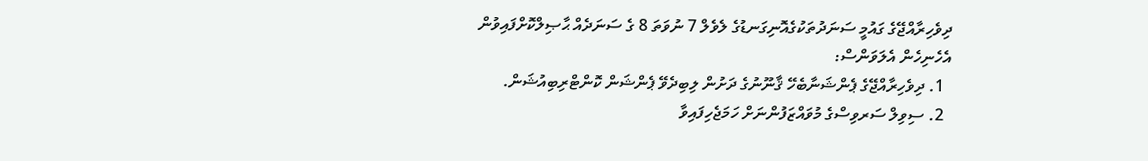ދިވެހިރާއްޖޭގެ ގައުމީ ސަނަދުތަކުގެއޮނިގަނޑުގެ ލެވެލް 7 ނުވަތަ 8 ގެ ސަނަދެއް ޙާޞިލްކޮށްފައިވުން
އެހެނިހެން އެލަވަންސް:
  1. ދިވެހިރާއްޖޭގެ ޕެންޝަނާބެހޭ ޤާނޫނުގެ ދަށުން ލިބިދެވޭ ޕެންޝަން ކޮންޓްރިބިއުޝަން.
  2. ސިވިލް ސަރވިސްގެ މުވައްޒަފުންނަށް ހަމަޖެހިފައިވާ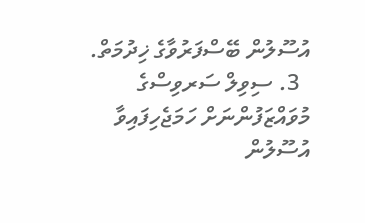އުސޫލުން ބޭސްފަރުވާގެ ޚިދުމަތް.
  3. ސިވިލް ސަރވިސްގެ މުވައްޒަފުންނަށް ހަމަޖެހިފައިވާ އުސޫލުން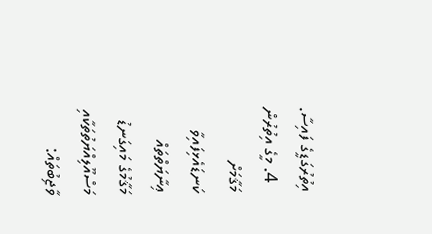އިތުރުގަޑީގެ ފައިސާ.
  4. މީގެ އިތުރުން މަޤާމަށް ކަނޑައެޅިފައިވާ ޢިނާޔަތްތައް
މަޤާމުގެ މައިގަނޑު މަސްއޫލިއްޔަތުތަކާއި ވާޖިބުތައް: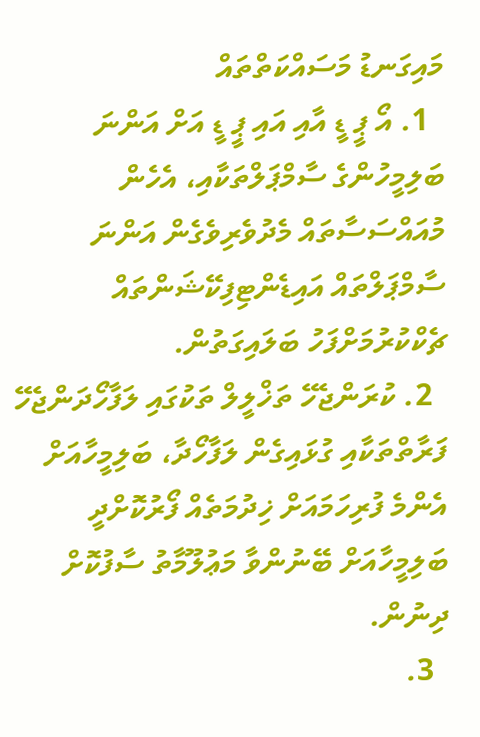މައިގަނޑު މަސައްކަތްތައް
  1. އޯ ޕީ ޑީ އާއި އައި ޕީ ޑީ އަށް އަންނަ ބަލިމީހުންގެ ސާމްޕަލްތަކާއި، އެހެން މުއައްސަސާތައް މެދުވެރިވެގެން އަންނަ ސާމްޕަލްތައް އައިޑެންޓިފިކޭޝަންތައް ޗެކްކުރުމަށްފަހު ބަލައިގަތުން.
  2. ކުރަންޖެހޭ ތަޚްލީލް ތަކުގައި ލަފާހޯދަންޖެހޭ ފަރާތްތަކާއި ގުޅައިގެން ލަފާހޯދާ، ބަލިމީހާއަށް އެންމެ ފުރިހަމައަށް ޚިދުމަތެއް ފޯރުކޮށްދީ ބަލިމީހާއަށް ބޭނުންވާ މަޢުލޫމާތު ސާފުކޮށް ދިނުން.
  3.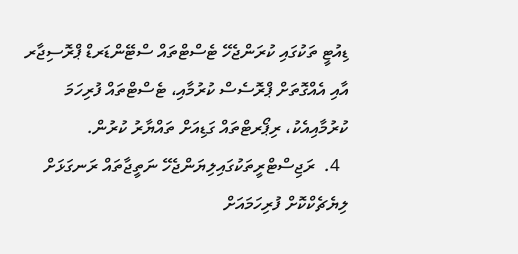ޑިއުޓީ ތަކުގައި ކުރަންޖެހޭ ޓެސްޓްތައް ސްޓޭންޑަރޑް ޕްރޮސިޖާރ އާއި އެއްގޮތަށް ޕްރޮސެސް ކުރުމާއި، ޓެސްޓްތައް ފުރިހަމަ ކުރުމާއިއެކު، ރިޕޯރޓްތައް ގަޑިއަށް ތައްޔާރު ކުރުން.
  4.  ރަޖިސްޓްރީތަކުގައިލިޔަންޖެހޭ ނަތީޖާތައް ރަނގަޅަށް ލިޔެޗެކްކޮށް ފުރިހަމައަށް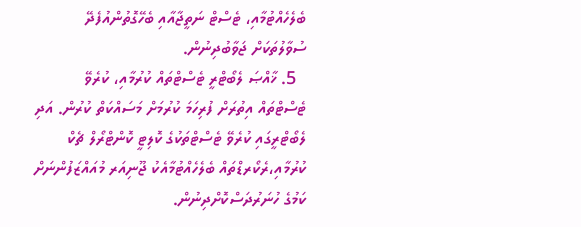ބެލެހެއްޓުމާއި، ޓެސްޓް ނަތީޖާއާއި ބެހޭގޮތުންއުފެދޭ ސުވާލުތަކަށް ޖަވާބުދިނުން.
  5. ޚާއްޞަ ލެބޯޓްރީ ޓެސްޓްތައް ކުރުމާއި، ކުރެވޭ ޓެސްޓްތައް އިތުރަށް ފުރިހަމަ ކުރުމަށް މަސައްކަތް ކުރުން. އަދި ލެބޯޓްރީގައި ކުރެވޭ ޓެސްޓްތަކުގެ ކޮލިޓީ ކޮންޓްރޯލް ޗެކް ކުރުމާއި،ރެކޯރޑްތައް ބެލެހެއްޓުމާއެކު ޖޫނިއަރ މުއައްޒަފުންނަށް ކަމުގެ ހުނަރުދަސްކޮށްދިނުން.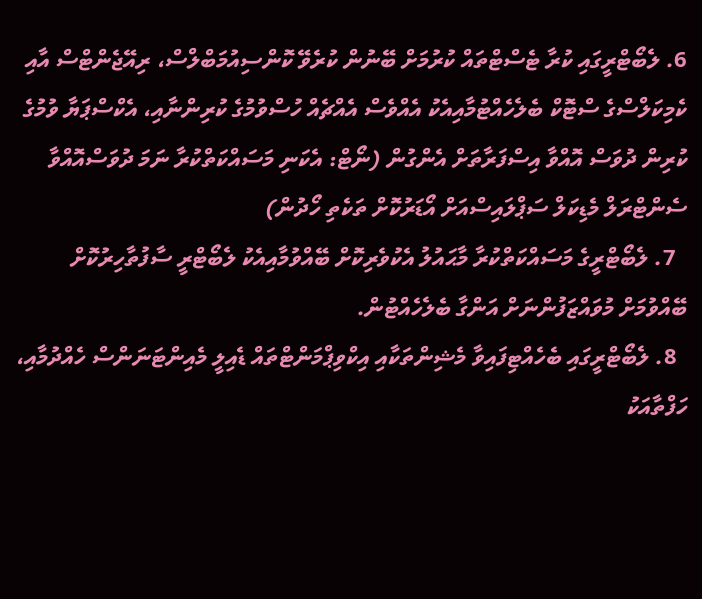6. ލެބޯޓްރީގައި ކުރާ ޓެސްޓްތައް ކުރުމަށް ބޭނުން ކުރެވޭ ކޮންސިއުމަބްލްސް، ރިއޭޖެންޓްސް އާއި ކެމިކަލްސްގެ ސްޓޮކް ބެލެހެއްޓުމާއިއެކު އެއްވެސް އެއްޗެއް ހުސްވުމުގެ ކުރިންނާއި، އެކްސްޕަޔާ ވުމުގެ ކުރިން ދުވަސް އޮއްވާ އިސްފަރާތަށް އެންގުން (ނޯޓް: އެކަނި މަސައްކަތްކުރާ ނަމަ ދުވަސްއޮއްވާ ސެންޓްރަލް މެޑިކަލް ސަޕްލައިސްއަށް އޯޑަރުކޮށް ތަކެތި ހޯދުން)
  7. ލެބޯޓްރީގެ މަސައްކަތްކުރާ މާޙައުލު އެކުވެރިކޮށް ބޭއްވުމާއިއެކު ލެބޯޓްރީ ސާފުތާހިރުކޮށް ބޭއްވުމަށް މުވައްޒަފުންނަށް އަންގާ ބެލެހެއްޓުން.
  8. ލެބޯޓްރީގައި ބެހެއްޓިފައިވާ މެޝިންތަކާއި އިކްވިޕްމަންޓްތައް ޑެއިލީ މެއިންޓަނަންސް ހެއްދުމާއި، ހަފްތާއަކު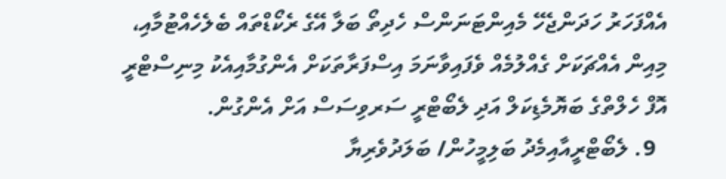އެއްފަހަރު ހަދަންޖެހޭ މެއިންޓަނަންސް ހެދިތޯ ބަލާ އޭގެ ރެކޯޑްތައް ބެލެހެއްޓުމާއި، މިއިން އެއްޗަކަށް ގެއްލުމެއް ވެފައިވާނަމަ އިސްފަރާތަކަށް އެންގުމާއިއެކު މިނިސްޓްރީ އޮފް ހެލްތްގެ ބަޔޮމެޑިކަލް އަދި ލެބޯޓްރީ ސަރވިސަސް އަށް އެންގުން.
  9. ލެބޯޓްރީއާއިމެދު ބަލިމީހުން/ ބަލަދުވެރިޔާ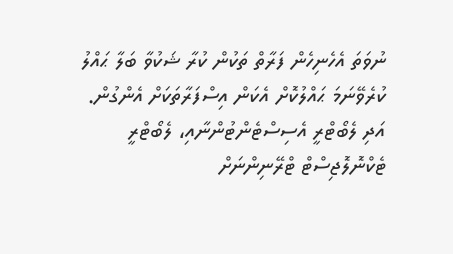ނުވަތަ އެހެނިހެން ފަރާތް ތަކުން ކުރާ ޝަކުވާ ބަލާ ޙައްލު ކުރެވޭނަމަ ޙައްލުކޮށް އެކަން އިސްފަރާތަކަށް އެންގުން. އަދި ލެބޯޓްރީ އެސިސްޓެންޓުންނާއި، ލެބޯޓްރީ ޓެކްނޮލޮޖިސްޓް ޓްރޭނިންނަށް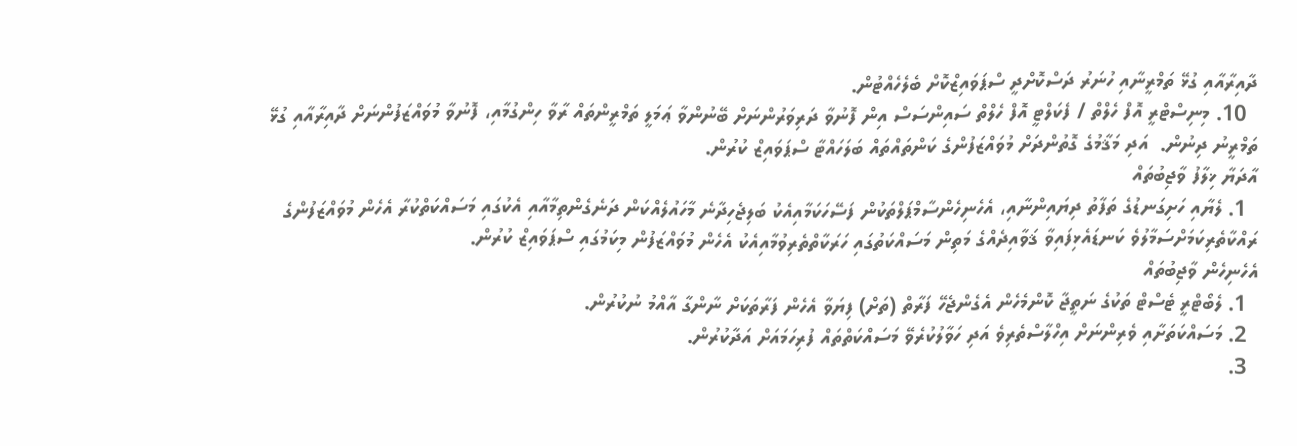ދާއިރާއާއި ގުޅޭ ތަމްރީނާއި ހުނަރު ދަސްކޮށްދީ ސްޕަވައިޒްކޮށް ބެލެހެއްޓުން.
  10. މިނިސްޓްރީ އޮފް ހެލްތް / ފެކަލްޓީ އޮފް ހެލްތް ސައިންސަސް އިން ފޮނުވާ ދަރިވަރުންނަށް ބޭނުންވާ ޢަމަލީ ތަމްރީންތައް ރާވާ ހިންގުމާއި، ފޮނުވާ މުވައްޒަފުންނަށް ދާއިރާއާއި ގުޅޭ ތަމްރީނު ދިނުން.  އަދި މަޤާމުގެ ގޮތުންދަށް މުވައްޒަފުންގެ ކަންތައްތައް ބަލަހައްޓާ ސްޕަވައިޒް ކުރުން.
އާދަޔާ ޚިލާފު ވާޖިބުތައް
  1. ލެޔާއި ހަށިގަނޑުގެ ތަފާތު ދިޔައިންނާއި، އެހެނިހެންސާމްޕަލްތަކުން ފަސޭހަކަމާއިއެކު ބަލިޖެހިދާނެ މާހައުލެއްކަން ދަނެގެންތިމާއާއި އެކުގައި މަސައްކަތްކުރާ އެހެން މުވައްޒަފުންގެ ރައްކާތެރިކަމަށްސަމާލުވެ ކަނޑައެޅިފައިވާ ޤަވާއިދެއްގެ މަތިން މަސައްކަތުގައި ހަރަކާތްތެރިވުމާއިއެކު އެހެން މުވައްޒަފުން މިކަމުގައި ސްޕަވައިޒް ކުރުން.
އެހެނިހެން ވާޖިބުތައް
  1. ލެބޯޓްރީ ޓެސްޓް ތަކުގެ ނަތީޖާ ކޮންމެހެން އެގެންޖެހޭ ފަރާތް (ތަށް) ފިޔަވާ އެހެން ފަރާތަކަށް ނާންގާ އާއްމު ނުކުރުން.
  2. މަސައްކަތަށާއި ވެރިންނަށް އިހްލާސްތެރިވެ އަދި ހަވާލުކުރެވޭ މަސައްކަތްތައް ފުރިހަމައަށް އަދާކުރުން.
  3.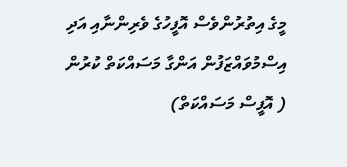މީގެ އިތުރުންވެސް އޮފީހުގެ ވެރިންނާއި އަދި އިސްމުވައްޒަފުން އަންގާ މަސައްކަތް ކުރުން ( އޮފީސް މަސައްކަތް)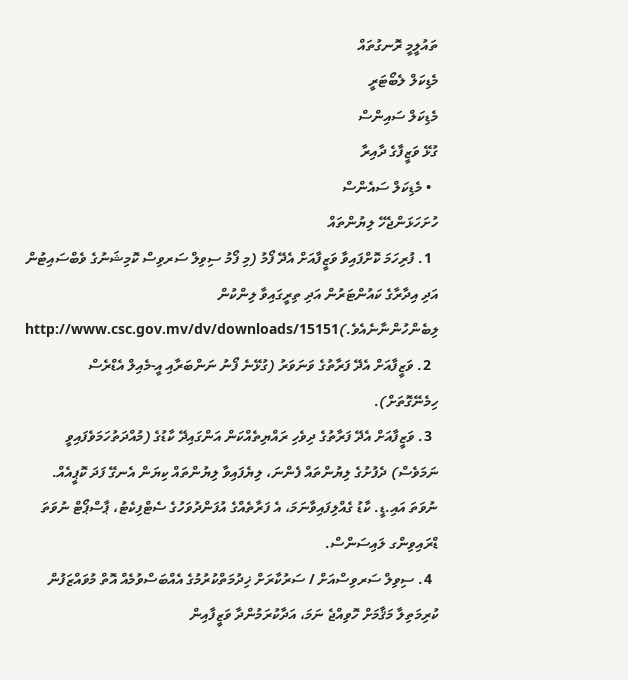ތައުލީމީ ރޮނގުތައް
މެޑިކަލް ލެބޯޓަރީ
މެޑިކަލް ސައިންސް
ގުޅޭ ވަޒީފާގެ ދާއިރާ
  • މެޑިކަލް ސައެންސް
ހުށަހަޅަންޖެހޭ ލިޔުންތައް
  1. ފުރިހަމަ ކޮށްފައިވާ ވަޒީފާއަށް އެދޭ ފޯމު (މި ފޯމު ސިވިލް ސަރވިސް ކޮމިޝަނުގެ ވެބްސައިޓުން އަދި އިދާރާގެ ކައުންޓަރުން އަދި ތިރީގައިވާ ލިންކުން ލިބެންހުންނާނެއެވެ.)http://www.csc.gov.mv/dv/downloads/15151
  2. ވަޒީފާއަށް އެދޭ ފަރާތުގެ ވަނަވަރު (ގުޅޭނެ ފޯނު ނަންބަރާއި އީ-މެއިލް އެޑްރެސް ހިމެނޭގޮތަށް).
  3. ވަޒީފާއަށް އެދޭ ފަރާތުގެ ދިވެހި ރައްޔިތެއްކަން އަންގައިދޭ ކާޑުގެ (މުއްދަތުހަމަވެފައިވީ ނަމަވެސް) ދެފުށުގެ ލިޔުންތައް ފެންނަ، ލިޔެފައިވާ ލިޔުންތައް ކިޔަން އެނގޭ ފަދަ ކޮޕީއެއް. ނުވަތަ އައި.ޑީ. ކާޑު ގެއްލިފައިވާނަމަ، އެ ފަރާތެއްގެ އުފަންދުވަހުގެ ސެޓްފިކެޓު، ޕާސްޕޯޓް ނުވަތަ ޑްރައިވިންގ ލައިސަންސް.
  4. ސިވިލް ސަރވިސްއަށް / ސަރުކާރަށް ޚިދުމަތްކުރުމުގެ އެއްބަސްވުމެއް އޮތް މުވައްޒަފުން ކުރިމަތިލާ މަޤާމަށް ހޮވިއްޖެ ނަމަ، އަދާކުރަމުންދާ ވަޒީފާއިން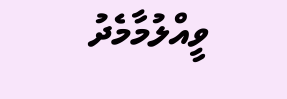ވީއްލުމާމެދު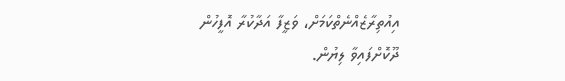އިއުތިރާޒެއްނެތްކަމަށް، ވަޒީފާ އަދާކުރާ އޮފީހުން ދޫކޮށްފައިވާ ލިޔުން.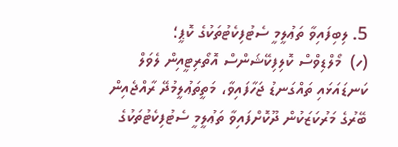5. ލިބިފައިވާ ތަޢުލީމީ ސެޓުފިކެޓުތަކުގެ ކޮޕީ؛
(ހ)  މޯލްޑިވްސް ކޮލިފިކޭޝަންސް އޮތޯރިޓީއިން ލެވަލް ކަނޑައަޅައި ތައްގަނޑު ޖަހާފައިވާ، މަތީތަޢުލީމުދޭ ރާއްޖެއިން ބޭރުގެ މަރުކަޒަކުން ދޫކޮށްފައިވާ ތަޢުލީމީ ސެޓުފިކެޓުތަކުގެ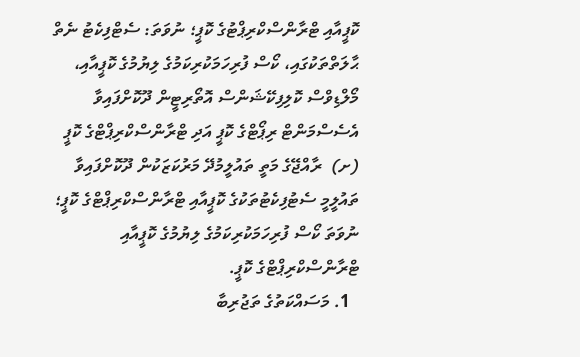ކޮޕީއާއި ޓްރާންސްކްރިޕްޓުގެ ކޮޕީ؛ ނުވަތަ: ސެޓްފިކެޓު ނެތް ޙާލަތްތަކުގައި، ކޯސް ފުރިހަމަކުރިކަމުގެ ލިޔުމުގެ ކޮޕީއާއި، މޯލްޑިވްސް ކޮލިފިކޭޝަންސް އޮތޯރިޓީން ދޫކޮށްފައިވާ އެސެސްމަންޓް ރިޕޯޓްގެ ކޮޕީ އަދި ޓްރާންސްކްރިޕްޓްގެ ކޮޕީ
(ށ)  ރާއްޖޭގެ މަތީ ތައުލީމުދޭ މަރުކަޒަކުން ދޫކޮށްފައިވާ ތައުލީމީ ސެޓުފިކެޓުތަކުގެ ކޮޕީއާއި ޓްރާންސްކްރިޕްޓްގެ ކޮޕީ؛ ނުވަތަ ކޯސް ފުރިހަމަކުރިކަމުގެ ލިޔުމުގެ ކޮޕީއާއި ޓްރާންސްކްރިޕްޓްގެ ކޮޕީ.
  1. މަސައްކަތުގެ ތަޖުރިބާ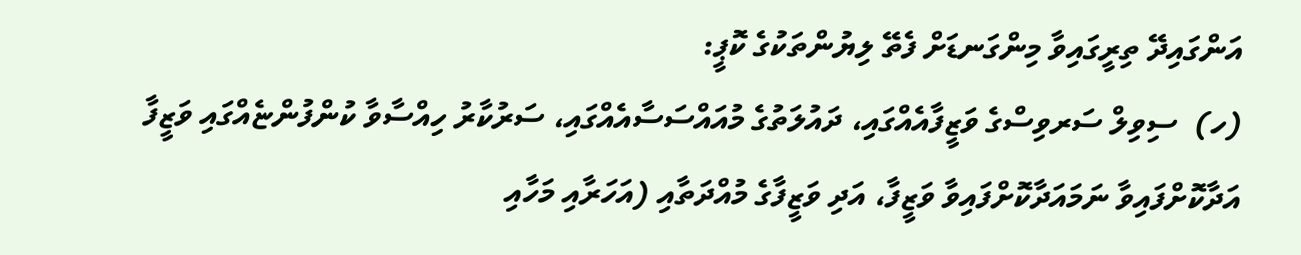އަންގައިދޭ ތިރީގައިވާ މިންގަނޑަށް ފެތޭ ލިޔުންތަކުގެ ކޮޕީ:
(ހ)  ސިވިލް ސަރވިސްގެ ވަޒީފާއެއްގައި، ދައުލަތުގެ މުއައްސަސާއެއްގައި، ސަރުކާރު ހިއްސާވާ ކުންފުންޏެއްގައި ވަޒީފާ އަދާކޮށްފައިވާ ނަމައަދާކޮށްފައިވާ ވަޒީފާ، އަދި ވަޒީފާގެ މުއްދަތާއި (އަހަރާއި މަހާއި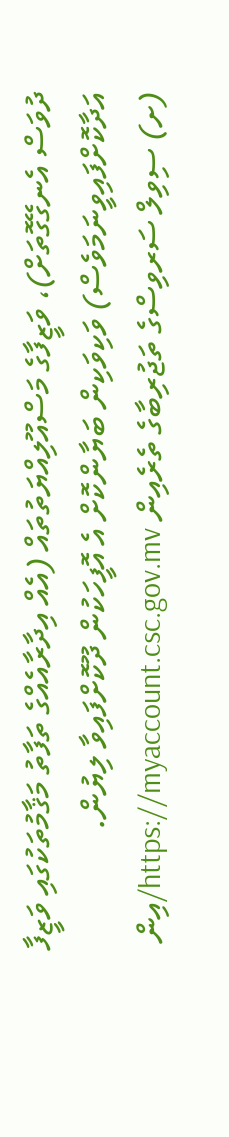ދުވަސް އެނގޭގޮތަށް)، ވަޒީފާގެ މަސްއޫލިއްޔަތުތައް (އެއް އިދާރާއެއްގެ ތަފާތު މަޤާމުތަކުގައި ވަޒީފާ އަދާކޮށްފައިވީނަމަވެސް) ވަކިވަކިން ބަޔާންކޮށް އެ އޮފީހަކުން ދޫކޮށްފައިވާ ލިޔުން.
(ށ) ސިވިލް ސަރވިސްގެ ތަޖުރިބާގެ ތެރެއިން https://myaccount.csc.gov.mv/އިން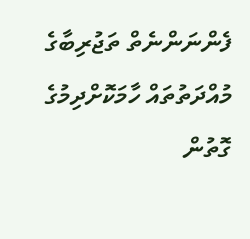ފެންނަންނެތް ތަޖުރިބާގެ މުއްދަތުތައް ހާމަކޮށްދިމުގެ ގޮތުން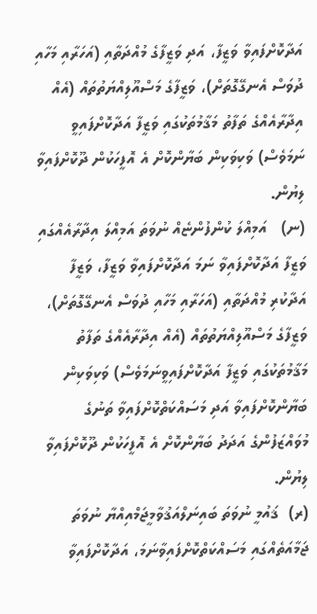އަދާކޮށްފައިވާ ވަޒީފާ، އަދި ވަޒީފާގެ މުއްދަތާއި (އަހަރާއި މަހާއި ދުވަސް އެނގޭގޮތަށް)، ވަޒީފާގެ މަސްއޫލިއްޔަތުތައް (އެއް އިދާރާއެއްގެ ތަފާތު މަޤާމުތަކުގައި ވަޒީފާ އަދާކޮށްފައިވީ ނަމަވެސް) ވަކިވަކިން ބަޔާންކޮށް އެ އޮފީހަކުން ދޫކޮށްފައިވާ ލިޔުން.
(ނ)   އަމިއްލަ ކުންފުންޏެއް ނުވަތަ އަމިއްލަ އިދާރާއެއްގައި ވަޒީފާ އަދާކޮށްފައިވާ ނަމަ އަދާކޮށްފައިވާ ވަޒީފާ، ވަޒީފާ އަދާކުރި މުއްދަތާއި (އަހަރާއި މަހާއި ދުވަސް އެނގޭގޮތަށް)، ވަޒީފާގެ މަސްއޫލިއްޔަތުތައް (އެއް އިދާރާއެއްގެ ތަފާތު މަޤާމުތަކުގައި ވަޒީފާ އަދާކޮށްފައިވީނަމަވެސް) ވަކިވަކިން ބަޔާންކޮށްފައިވާ އަދި މަސައްކަތްކޮށްފައިވާ ތަނުގެ މުވައްޒަފުންގެ އަދަދު ބަޔާންކޮށް އެ އޮފީހަކުން ދޫކޮށްފައިވާ ލިޔުން.
(ރ)  ޤައުމީ ނުވަތަ ބައިނަލްއަޤުވާމީޖަމްއިއްޔާ ނުވަތަ ޖަމާއަތެއްގައި މަސައްކަތްކޮށްފައިވާނަމަ، އަދާކޮށްފައިވާ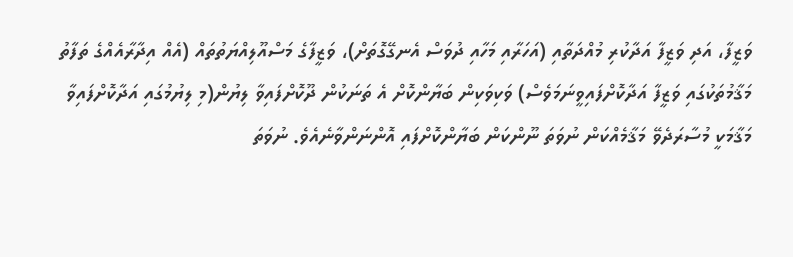ވަޒީފާ، އަދި ވަޒީފާ އަދާކުރި މުއްދަތާއި (އަހަރާއި މަހާއި ދުވަސް އެނގޭގޮތަށް)، ވަޒީފާގެ މަސްއޫލިއްޔަތުތައް (އެއް އިދާރާއެއްގެ ތަފާތު މަޤާމުތަކުގައި ވަޒީފާ އަދާކޮށްފައިވީނަމަވެސް) ވަކިވަކިން ބަޔާންކޮށް އެ ތަނަކުން ދޫކޮށްފައިވާ ލިޔުން(މި ލިޔުމުގައި އަދާކޮށްފައިވާ މަޤާމަކީ މުސާރަދެވޭ މަޤާމެއްކަން ނުވަތަ ނޫންކަން ބަޔާންކޮށްފައި އޮންނަންވާނެއެވެ. ނުވަތަ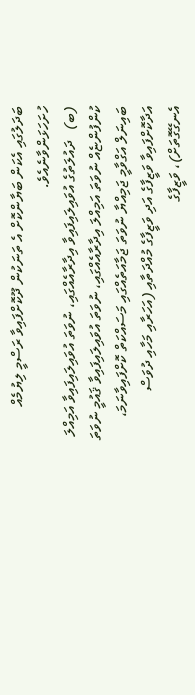ބަދަލުގައި އެކަން ބަޔާންކޮށް އެ ތަނަކުން ދޫކޮށްފައިވާ ރަސްމީ ލިޔުމެއް ހުށަހަޅަންވާނެއެވެ.
(ބ)   ދައުލަތުގެ އުވައިލައިފައިވާ އިދާރާއެއްގައި، ނުވަތަ އުވައިލައިފައިވާ އަމިއްލަ ކުންފުންޏެއް ނުވަތަ އަމިއްލަ އިދާރާއެއްގައި، ނުވަތަ އުވައިލައިފައިވާ ޤައުމީ ނުވަތަ ބައިނަލް އަގްވާމީ ޖަމިއްޔާ ނުވަތަ ޖަމާއަތެއްގައި މަސައްކަތް ކޮށްފައިވާނަމަ، އަދާކޮށްފައިވާ ވަޒީފާގެ އަދި ވަޒީފާގެ މުއްދަތާއި (އަހަރާއި މަހާއި ދުވަސް އެނގޭގޮތަށް)، ވަޒީފާގެ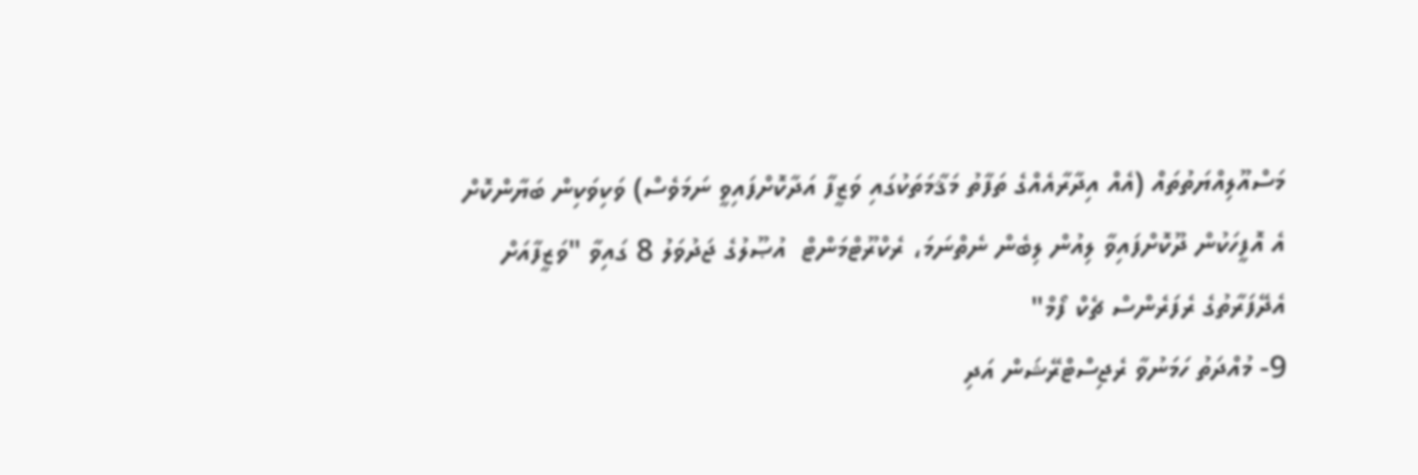މަސްއޫލިއްޔަތުތައް (އެއް އިދާރާއެއްގެ ތަފާތު މަޤާމަތަކުގައި ވަޒީފާ އަދާކޮށްފައިވީ ނަމަވެސް) ވަކިވަކިން ބަޔާންކޮށް އެ އޮފީހަކުން ދޫކޮށްފައިވާ ލިއުން ލިބެން ނެތްނަމަ، ރެކްރޫޓްމަންޓް  އުޞޫލުގެ ޖަދުވަލު 8 ގައިވާ "ވަޒީފާއަށް އެދޭފަރާތުގެ ރެފަރެންސް ޗެކް ފޯމް"
9- މުއްދަތު ހަމަނުވާ ރެޖިސްޓްރޭޝަން އަދި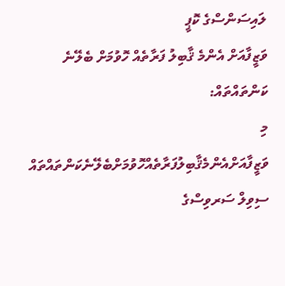ލައިސަންސްގެ ކޮޕީ
ވަޒީފާއަށް އެންމެ ޤާބިލު ފަރާތެއް ހޮވުމަށް ބެލޭނެ ކަންތައްތައް:
މި ވަޒީފާއަށްއެންމެޤާބިލުފަރާތެއްހޮވުމަށްބެލޭނެކަންތައްތައް ސިވިލް ސަރވިސްގެ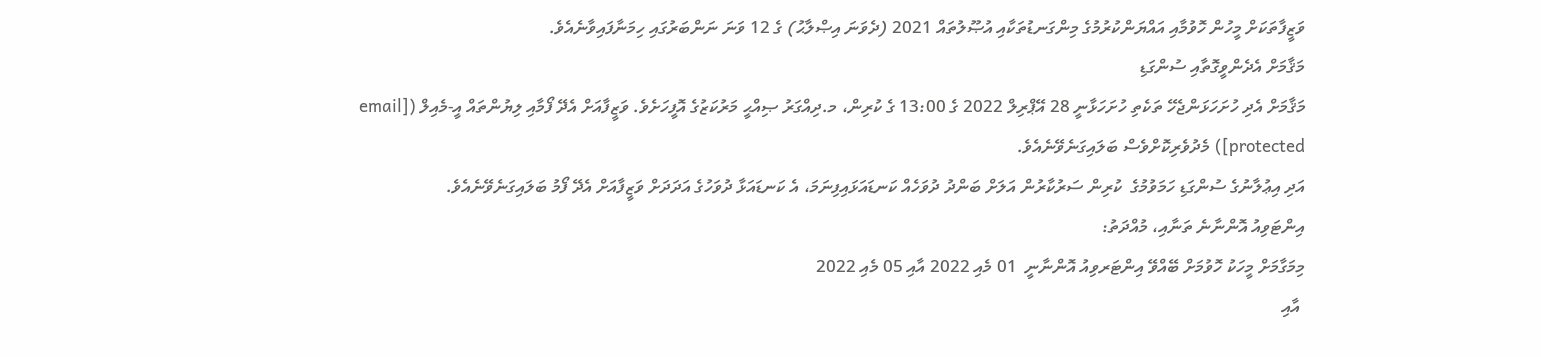ވަޒީފާތަކަށް މީހުން ހޮވުމާއި އައްޔަންކުރުމުގެ މިންގަނޑުތަކާއި އުޞޫލުތައް 2021 (ދެވަނަ އިޞްލާޙު) ގެ 12 ވަނަ ނަންބަރުގައި ހިމަނާފައިވާނެއެވެ.
މަޤާމަށް އެދެންވީގޮތާއި ސުންގަޑި
މަޤާމަށް އެދި ހުށަހަޅަންޖެހޭ ތަކެތި ހުށަހަޅާނީ 28 އޭޕްރިލް 2022 ގެ 13:00 ގެ ކުރިން، މ.ދިއްގަރު ޞިއްޙީ މަރުކަޒުގެ އޮފީހަށެވެ. ވަޒީފާއަށް އެދޭ ފޯމާއި ލިޔުންތައް އީ-މެއިލް ([email protected]) މެދުވެރިކޮށްވެސް ބަލައިގަނެވޭނެއެވެ.
އަދި އިޢުލާނުގެ ސުންގަޑި ހަމަވުމުގެ  ކުރިން ސަރުކާރުން އަލަށް ބަންދު ދުވަހެއް ކަނޑައަޅައިފިނަމަ، އެ ކަނޑައަޅާ ދުވަހުގެ އަދަދަށް ވަޒީފާއަށް އެދޭ ފޯމު ބަލައިގަނެވޭނެއެވެ.
އިންޓަވިއު އޮންނާނެ ތަނާއި، މުއްދަތު:
މިމަގާމަށް މީހަކު ހޮވުމަށް ބޭއްވޭ އިންޓަރވިއު އޮންނާނީ  01 މެއި 2022 އާއި 05 މެއި 2022
 އާއި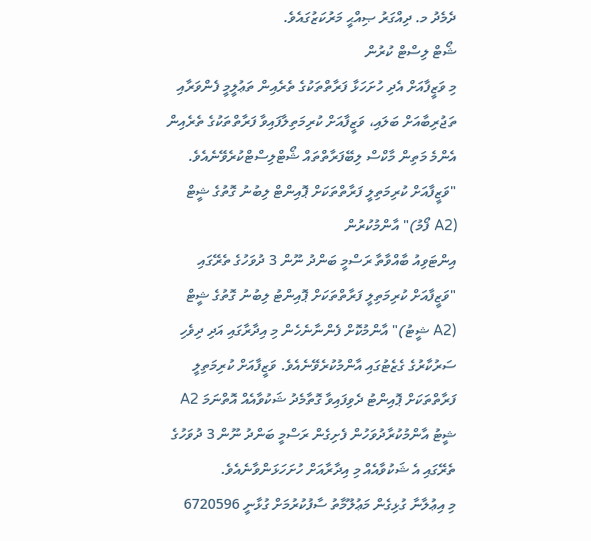ދެމެދު މ. ދިއްގަރު ޞިއްޙީ މަރުކަޒުގައެވެ.
ޝޯޓް ލިސްޓް ކުރުން
މި ވަޒީފާއަށް އެދި ހުށަހަޅާ ފަރާތްތަކުގެ ތެރެއިން ތަޢުލީމީ ފެންވަރާއި ތަޖުރިބާއަށް ބަލައި، ވަޒީފާއަށް ކުރިމަތިލާފައިވާ ފަރާތްތަކުގެ ތެރެއިން އެންމެ މަތިން މާކްސް ލިބޭފަރާތްތައް ޝޯޓްލިސްޓްކުރެވޭނެއެވެ.
"ވަޒީފާއަށް ކުރިމަތިލީ ފަރާތްތަކަށް ޕޮއިންޓް ލިބުނު ގޮތުގެ ޝީޓް (A2 ފޯމު)" އާންމުކުރުން
އިންޓަވިއު ބާއްވާތާ ރަސްމީ ބަންދު ނޫން 3 ދުވަހުގެ ތެރޭގައި "ވަޒީފާއަށް ކުރިމަތިލީ ފަރާތްތަކަށް ޕޮއިންޓު ލިބުނު ގޮތުގެ ޝީޓް (A2 ޝީޓު)" އާންމުކޮށް ފެންނާނެހެން މި އިދާރާގައި އަދި ދިވެހި ސަރުކާރުގެ ގެޒެޓުގައި އާންމުކުރެވޭނެއެވެ. ވަޒީފާއަށް ކުރިމަތިލީ ފަރާތްތަކަށް ޕޮއިންޓު ދެވިފައިވާ ގޮތާމެދު ޝަކުވާއެއް އޮތްނަމަ A2 ޝީޓު އާންމުކުރާދުވަހުން ފެށިގެން ރަސްމީ ބަންދު ނޫން 3 ދުވަހުގެ ތެރޭގައި އެ ޝަކުވާއެއް މި އިދާރާއަށް ހުށަހަޅަންވާނެއެވެ.
މި އިޢުލާނާ ގުޅިގެން މަޢުލޫމާތު ސާފުކުރުމަށް ގުޅާނީ 6720596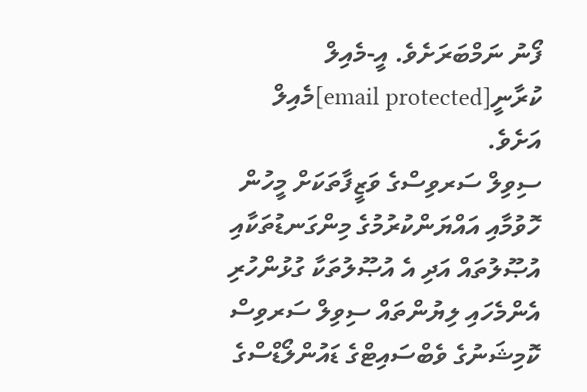ފޯނު ނަމްބަރަށެވެ. އީ-މެއިލް ކުރާނީ[email protected]މެއިލް އަށެވެ.
ސިވިލް ސަރވިސްގެ ވަޒީފާތަކަށް މީހުން ހޮވުމާއި އައްޔަންކުރުމުގެ މިންގަނޑުތަކާއި އުޞޫލުތައް އަދި އެ އުޞޫލުތަކާ ގުޅުންހުރި އެންމެހައި ލިޔުންތައް ސިވިލް ސަރވިސް ކޮމިޝަނުގެ ވެބްސައިޓްގެ ޑައުންލޯޑްސްގެ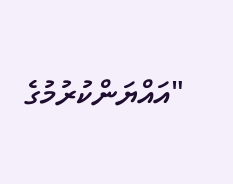"އައްޔަންކުރުމުގެ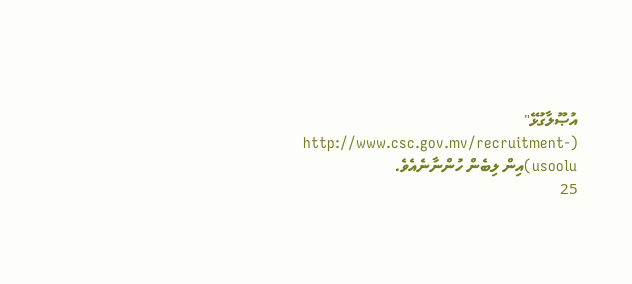އުޞޫލާގުޅޭ" (http://www.csc.gov.mv/recruitment-usoolu)އިން ލިބެން ހުންނާނެއެވެ.
25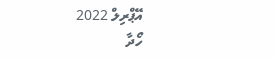އޭޕްރިލް 2022
ހޯދާ